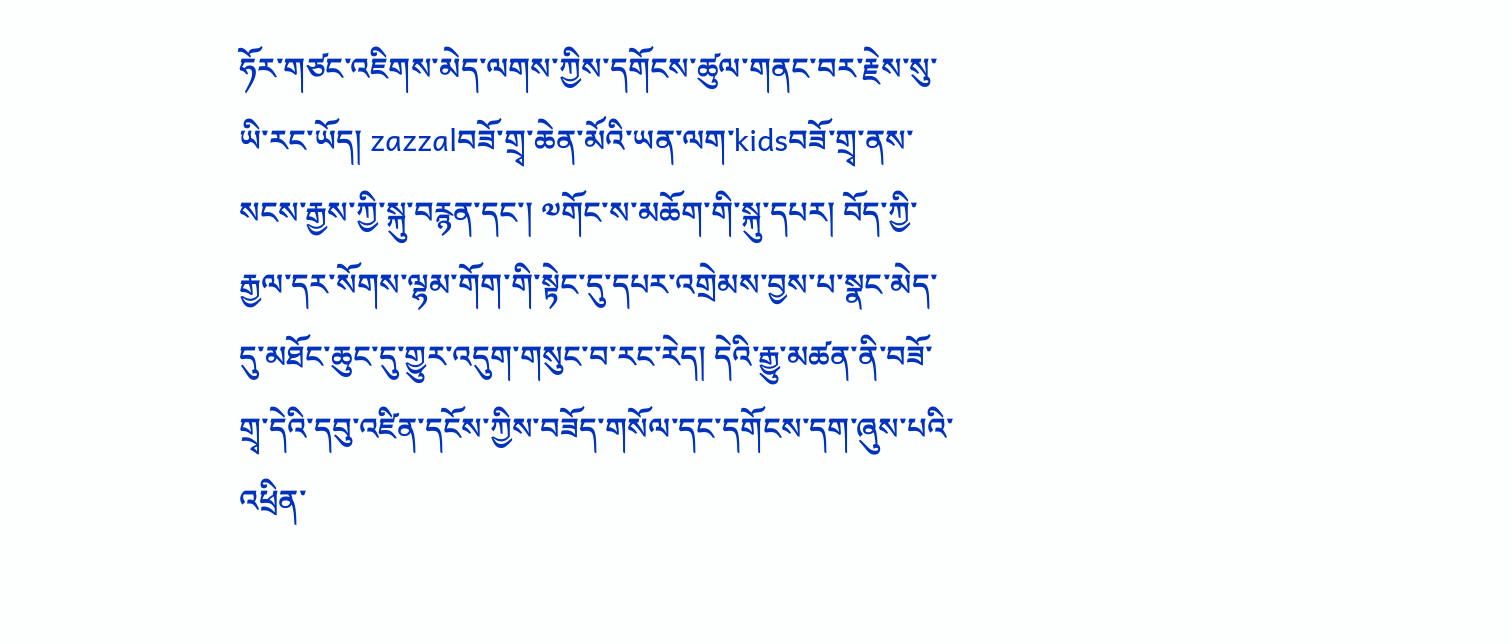ཧོར་གཙང་འཇིགས་མེད་ལགས་ཀྱིས་དགོངས་ཚུལ་གནང་བར་རྗེས་སུ་ཡི་རང་ཡོད། zazzalབཟོ་གྲྭ་ཆེན་མོའི་ཡན་ལག་kidsབཟོ་གྲྭ་ནས་སངས་རྒྱས་ཀྱི་སྐུ་བརྙན་དང་། ༧གོང་ས་མཆོག་གི་སྐུ་དཔར། བོད་ཀྱི་རྒྱལ་དར་སོགས་ལྷམ་གོག་གི་སྟེང་དུ་དཔར་འགྲེམས་བྱས་པ་སྣང་མེད་དུ་མཐོང་ཆུང་དུ་གྱུར་འདུག་གསུང་བ་རང་རེད། དེའི་རྒྱུ་མཚན་ནི་བཟོ་གྲྭ་དེའི་དབུ་འཛིན་དངོས་ཀྱིས་བཟོད་གསོལ་དང་དགོངས་དག་ཞུས་པའི་འཕྲིན་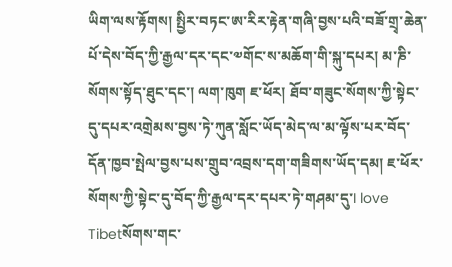ཡིག་ལས་རྟོགས། སྤྱིར་བཏང་ཨ་རིར་རྟེན་གཞི་བྱས་པའི་བཟོ་གྲྭ་ཆེན་པོ་དེས་བོད་ཀྱི་རྒྱལ་དར་དང་༧གོང་ས་མཆོག་གི་སྐུ་དཔར། མ་ཎི་སོགས་སྟོད་ཐུང་དང་། ལག་ཁུག ཇ་ཕོར། ཐོབ་གཟུང་སོགས་ཀྱི་སྟེང་དུ་དཔར་འགྲེམས་བྱས་ཏེ་ཀུན་སློང་ཡོད་མེད་ལ་མ་ལྟོས་པར་བོད་དོན་ཁྱབ་སྤེལ་བྱས་པས་གྲུབ་འབྲས་དག་གཟིགས་ཡོད་དམ། ཇ་ཕོར་སོགས་ཀྱི་སྟེང་དུ་བོད་ཀྱི་རྒྱལ་དར་དཔར་ཏེ་གཤམ་དུ་I love Tibetསོགས་གང་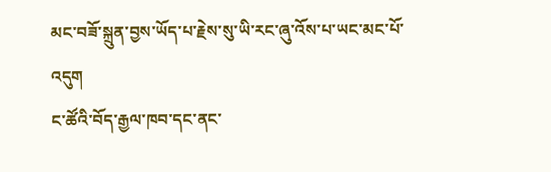མང་བཟོ་སྐྲུན་བྱས་ཡོད་པ་རྗེས་སུ་ཡི་རང་ཞུ་འོས་པ་ཡང་མང་པོ་འདུག
ང་ཚོའི་བོད་རྒྱལ་ཁབ་དང་ནང་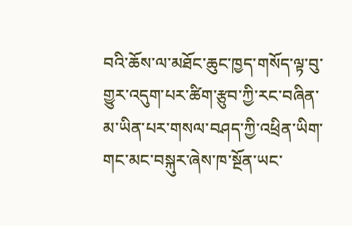བའི་ཆོས་ལ་མཐོང་ཆུང་ཁྱད་གསོད་ལྟ་བུ་གྱུར་འདུག་པར་ཚིག་རྩུབ་ཀྱི་རང་བཞིན་མ་ཡིན་པར་གསལ་བཤད་ཀྱི་འཕྲིན་ཡིག་གང་མང་བསྐུར་ཞེས་ཁ་སྔོན་ཡང་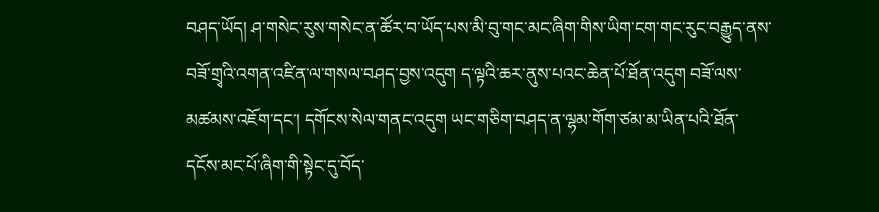བཤད་ཡོད། ཤ་གསེང་རུས་གསེང་ན་ཚོར་བ་ཡོད་པས་མི་བུ་གང་མང་ཞིག་གིས་ཡིག་ངག་གང་རུང་བརྒྱུད་ནས་བཟོ་གྲྭའི་འགན་འཛིན་ལ་གསལ་བཤད་བྱས་འདུག ད་ལྟའི་ཆར་ནུས་པའང་ཆེན་པོ་ཐོན་འདུག བཟོ་ལས་མཚམས་འཇོག་དང་། དགོངས་སེལ་གནང་འདུག ཡང་གཅིག་བཤད་ན་ལྷམ་གོག་ཙམ་མ་ཡིན་པའི་ཐོན་དངོས་མང་པོ་ཞིག་གི་སྟེང་དུ་བོད་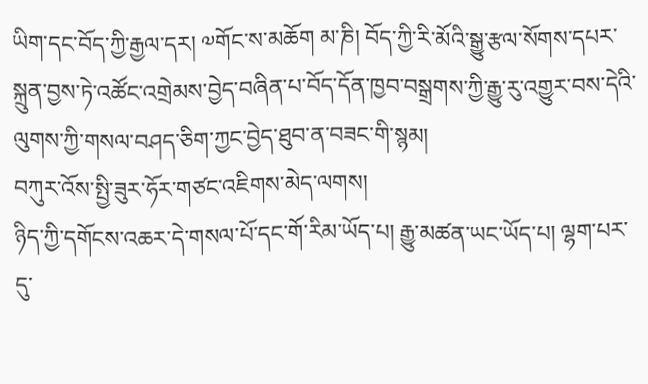ཡིག་དང་བོད་ཀྱི་རྒྱལ་དར། ༧གོང་ས་མཆོག མ་ཎི། བོད་ཀྱི་རི་མོའི་སྒྱུ་རྩལ་སོགས་དཔར་སྐྲུན་བྱས་ཏེ་འཚོང་འགྲེམས་བྱེད་བཞིན་པ་བོད་དོན་ཁྱབ་བསྒྲགས་ཀྱི་རྒྱུ་རུ་འགྱུར་བས་དེའི་ལུགས་ཀྱི་གསལ་བཤད་ཅིག་ཀྱང་བྱེད་ཐུབ་ན་བཟང་གི་སྙམ།
བཀུར་འོས་སྤྱི་ཟུར་ཧོར་གཙང་འཇིགས་མེད་ལགས།
ཉིད་ཀྱི་དགོངས་འཆར་དེ་གསལ་པོ་དང་གོ་རིམ་ཡོད་པ། རྒྱུ་མཚན་ཡང་ཡོད་པ། ལྷག་པར་དུ་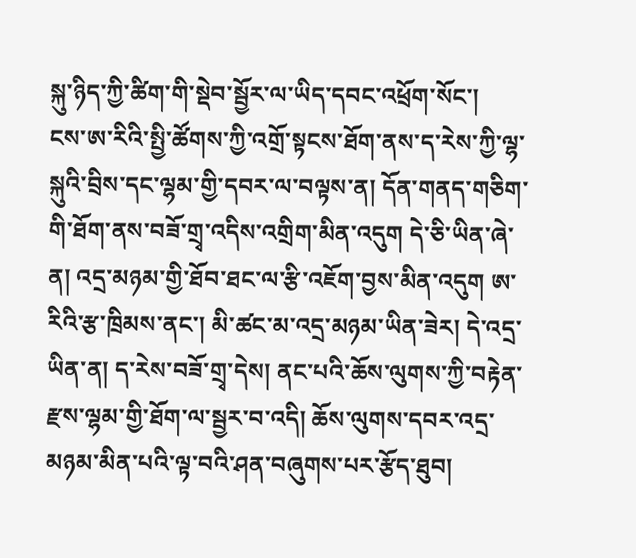སྐུ་ཉིད་ཀྱི་ཚིག་གི་སྡེབ་སྦྱོར་ལ་ཡིད་དབང་འཕྲོག་སོང་།
ངས་ཨ་རིའི་སྤྱི་ཚོགས་ཀྱི་འགྲོ་སྟངས་ཐོག་ནས་ད་རེས་ཀྱི་ལྷ་སྐུའི་བྲིས་དང་ལྷམ་གྱི་དབར་ལ་བལྟས་ན། དོན་གནད་གཅིག་གི་ཐོག་ནས་བཟོ་གྲྭ་འདིས་འགྲིག་མིན་འདུག དེ་ཅི་ཡིན་ཞེ་ན། འདྲ་མཉམ་གྱི་ཐོབ་ཐང་ལ་རྩི་འཇོག་བྱས་མིན་འདུག ཨ་རིའི་རྩ་ཁྲིམས་ནང་། མི་ཚང་མ་འདྲ་མཉམ་ཡིན་ཟེར། དེ་འདྲ་ཡིན་ན། ད་རེས་བཟོ་གྲྭ་དེས། ནང་པའི་ཆོས་ལུགས་ཀྱི་བརྟེན་རྫས་ལྷམ་གྱི་ཐོག་ལ་སྦྱར་བ་འདི། ཆོས་ལུགས་དབར་འདྲ་མཉམ་མིན་པའི་ལྟ་བའི་ཤན་བཞུགས་པར་རྩོད་ཐུབ།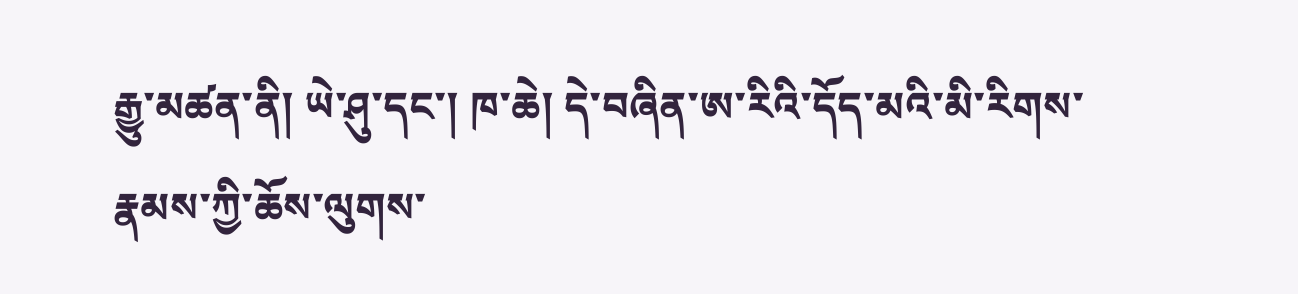རྒྱུ་མཚན་ནི། ཡེ་ཤུ་དང་། ཁ་ཆེ། དེ་བཞིན་ཨ་རིའི་དོད་མའི་མི་རིགས་རྣམས་ཀྱི་ཆོས་ལུགས་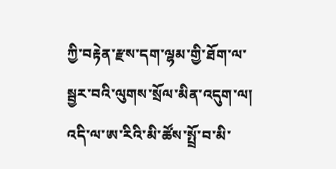ཀྱི་བརྟེན་རྫས་དག་ལྷམ་གྱི་ཐོག་ལ་སྦྱར་བའི་ལུགས་སྲོལ་མིན་འདུག་ལ། འདི་ལ་ཨ་རིའི་མི་ཚོས་སྤྲོ་བ་མི་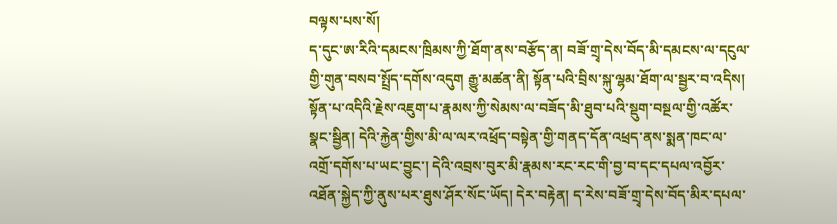བལྟས་པས་སོ།
ད་དུང་ཨ་རིའི་དམངས་ཁྲིམས་ཀྱི་ཐོག་ནས་བརྩོད་ན། བཟོ་གྲྭ་དེས་བོད་མི་དམངས་ལ་དངུལ་གྱི་གུན་བསབ་སྤྲོད་དགོས་འདུག རྒྱུ་མཚན་ནི། སྟོན་པའི་བྲིས་སྐུ་ལྷམ་ཐོག་ལ་སྦྱར་བ་འདིས། སྟོན་པ་འདིའི་རྗེས་འཇུག་པ་རྣམས་ཀྱི་སེམས་ལ་བཟོད་མི་ཐུབ་པའི་སྡུག་བསྔལ་གྱི་འཚོར་སྣང་སྦྱིན། དེའི་རྐྱེན་གྱིས་མི་ལ་ལར་འཕྲོད་བསྟེན་གྱི་གནད་དོན་འཕྲད་ནས་སྨན་ཁང་ལ་འགྲོ་དགོས་པ་ཡང་བྱུང་། དེའི་འབྲས་བུར་མི་རྣམས་རང་རང་གི་བྱ་བ་དང་དཔལ་འབྱོར་འཐོན་སྐྱེད་ཀྱི་ནུས་པར་ཐུས་ཤོར་སོང་ཡོད། དེར་བརྟེན། ད་རེས་བཟོ་གྲྭ་དེས་བོད་མིར་དཔལ་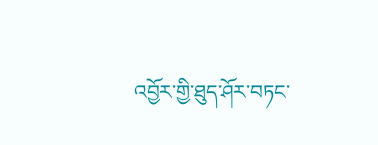འབྱོར་གྱི་ཐུད་ཤོར་བཏང་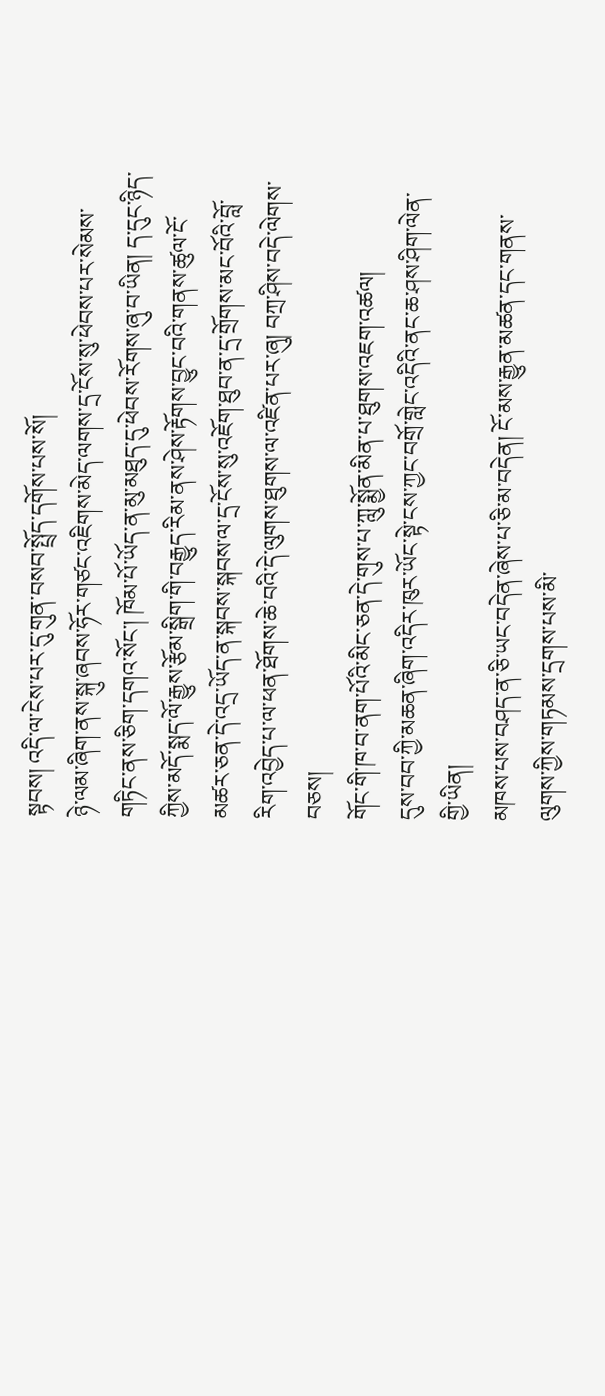སྟབས། འདི་ལ་ངེས་པར་དུ་གུན་བསབ་སྤྲོད་དགོས་པས་སོ།
ཉེ་ལམ་ཞིག་ནས་སྐུ་ཞབས་ཧོར་གཙང་འཇིགས་མེད་ལགས་དྲ་ངོས་སུ་ཕེབས་པར་སེམས་གཏིང་ནས་ཅིག་དགའ་སོང་། ཁོམ་པོ་ཡོད་ན་མུ་མཐུད་དུ་ཕེབས་རོགས་ཞུ་བ་ཡིན། ད་དུང་ཉིད་ཀྱིས་མདོ་སྨད་ལོ་རྒྱུས་རྩོམ་སྒྲིག་གི་བརྒྱུད་རིམ་ནས་ཤེས་རྟོགས་བྱུང་བའི་གནས་ཚུལ་ངོ་མཚར་ཅན་དེ་འདྲ་ཡོད་ན་སྐབས་སྐབས་ལ་དྲ་ངོས་སུ་འཇོག་ཐུབ་ན་དྲ་གྲོགས་མང་བོའི་བློ་རིག་འབྱེད་པ་ལ་ཕན་ཐོགས་ཆེ་བའི་དེ་ལུགས་ཐུགས་ལ་འཛིན་པར་ཞུ། བཀྲ་ཤིས་བདེ་ལེགས་བཅས།
གོང་གི་ཁ་བ་ནག་པོའི་མིང་ཅན་དེ་གུས་པ་ཀླུ་སྨྱོན་མིན་པ་ཐུགས་འཇག་འཚལ།
དུས་བབ་ཀྱི་མཆན་ཞིག་འདིར་ཁུར་ཡོང་སྟེ་ངས་ཀྱང་བགྲོ་གླེང་འདིའི་ནང་ཆ་ཤས་ཤིག་ལེན་གྱི་ཡིན།
མཁས་པས་བཤད་ན་ཅི་ཡང་བདེན་ཞེས་པ་ཅི་མ་བདེན། ངོ་མས་རྒྱུན་མཚན་དང་གནས་ལུགས་ཀྱིས་གཏམས་དྲགས་པས་མི་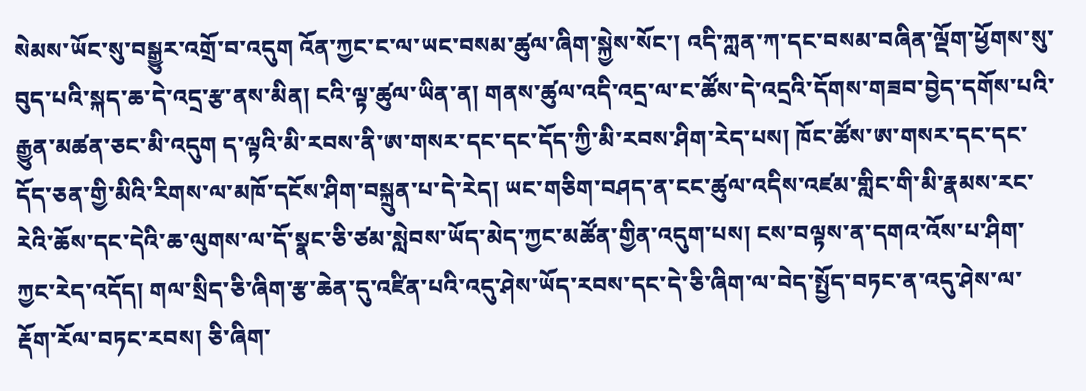སེམས་ཡོང་སུ་བསྒྱུར་འགྲོ་བ་འདུག འོན་ཀྱང་ང་ལ་ཡང་བསམ་ཚུལ་ཞིག་སྐྱེས་སོང་། འདི་ཀླན་ཀ་དང་བསམ་བཞིན་ལྡོག་ཕྱོགས་སུ་བུད་པའི་སྐད་ཆ་དེ་འདྲ་རྩ་ནས་མིན། ངའི་ལྟ་ཚུལ་ཡིན་ན། གནས་ཚུལ་འདི་འདྲ་ལ་ང་ཚོས་དེ་འདྲའི་དོགས་གཟབ་བྱེད་དགོས་པའི་རྒྱུན་མཚན་ཅང་མི་འདུག ད་ལྟའི་མི་རབས་ནི་ཨ་གསར་དང་དང་དོད་ཀྱི་མི་རབས་ཤིག་རེད་པས། ཁོང་ཚོས་ཨ་གསར་དང་དང་དོད་ཅན་གྱི་མིའི་རིགས་ལ་མཁོ་དངོས་ཤིག་བསྐྲུན་པ་དེ་རེད། ཡང་གཅིག་བཤད་ན་ངང་ཚུལ་འདིས་འཛམ་གླིང་གི་མི་རྣམས་རང་རེའི་ཆོས་དང་དེའི་ཆ་ལུགས་ལ་དོ་སྣང་ཅི་ཙམ་སླེབས་ཡོད་མེད་ཀྱང་མཚོན་གྱིན་འདུག་པས། ངས་བལྟས་ན་དགའ་འོས་པ་ཤིག་ཀྱང་རེད་འདོད། གལ་སྲིད་ཅི་ཞིག་རྩ་ཆེན་དུ་འཛིན་པའི་འདུ་ཤེས་ཡོད་རབས་དང་དེ་ཅི་ཞིག་ལ་བེད་སྤྱོད་བཏང་ན་འདུ་ཤེས་ལ་རྡོག་རོལ་བཏང་རབས། ཅི་ཞིག་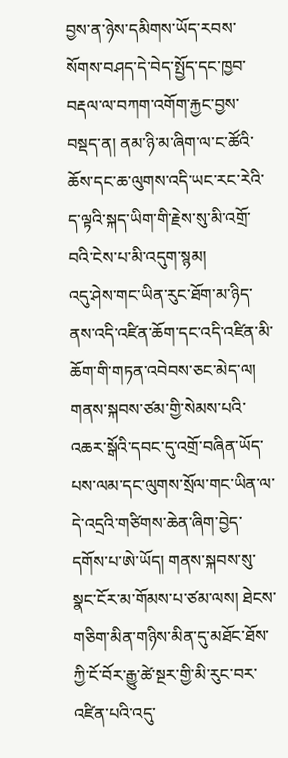བྱས་ན་ཉེས་དམིགས་ཡོད་རབས་སོགས་བཤད་དེ་བེད་སྤྱོད་དང་ཁྱབ་བརྡལ་ལ་བཀག་འགོག་རྐྱང་བྱས་བསྡད་ན། ནམ་ཉི་མ་ཞིག་ལ་ང་ཚོའི་ཆོས་དང་ཆ་ལུགས་འདི་ཡང་རང་རེའི་ད་ལྟའི་སྐད་ཡིག་གི་རྗེས་སུ་མི་འགྲོ་བའི་ངེས་པ་མི་འདུག་སྙམ།
འདུ་ཤེས་གང་ཡིན་རུང་ཐོག་མ་ཉིད་ནས་འདི་འཛིན་ཆོག་དང་འདི་འཛིན་མི་ཆོག་གི་གཏན་འབེབས་ཅང་མེད་ལ། གནས་སྐབས་ཙམ་གྱི་སེམས་པའི་འཆར་སྒོའི་དབང་དུ་འགྲོ་བཞིན་ཡོད་པས་ལམ་དང་ལུགས་སྲོལ་གང་ཡིན་ལ་དེ་འདྲའི་གཙིགས་ཆེན་ཞིག་བྱེད་དགོས་པ་ཨེ་ཡོད། གནས་སྐབས་སུ་སྣང་ངོར་མ་གོམས་པ་ཙམ་ལས། ཐེངས་གཅིག་མིན་གཉིས་མིན་དུ་མཐོང་ཐོས་ཀྱི་ངོ་བོར་རྒྱུ་ཚེ་སྔར་གྱི་མི་རུང་བར་འཛིན་པའི་འདུ་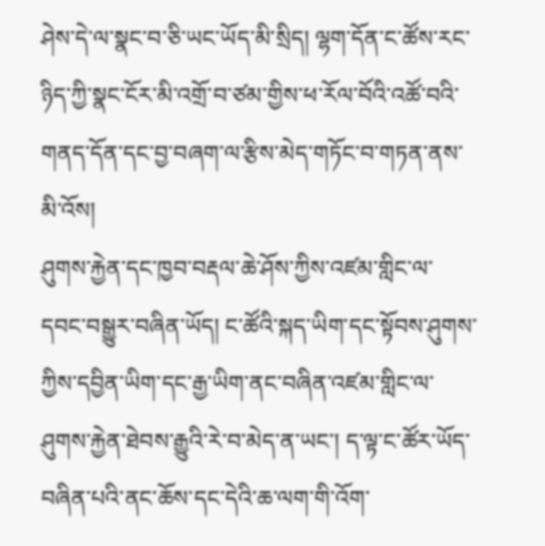ཤེས་དེ་ལ་སྣང་བ་ཅི་ཡང་ཡོད་མི་སྲིད། ལྷག་དོན་ང་ཚོས་རང་ཉིད་ཀྱི་སྣང་ངོར་མི་འགྲོ་བ་ཙམ་གྱིས་ཕ་རོལ་བོའི་འཚོ་བའི་གནད་དོན་དང་བྱ་བཞག་ལ་རྩིས་མེད་གཏོང་བ་གཏན་ནས་མི་འོས།
ཤུགས་རྐྱེན་དང་ཁྱབ་བརྡལ་ཆེ་ཤོས་ཀྱིས་འཛམ་གླིང་ལ་དབང་བསྒྱུར་བཞིན་ཡོད། ང་ཚོའི་སྐད་ཡིག་དང་སྟོབས་ཤུགས་ཀྱིས་དབྱིན་ཡིག་དང་རྒྱ་ཡིག་ནང་བཞིན་འཛམ་གླིང་ལ་ཤུགས་རྐྱེན་ཐེབས་རྒྱུའི་རེ་བ་མེད་ན་ཡང་། ད་ལྟ་ང་ཚོར་ཡོད་བཞིན་པའི་ནང་ཆོས་དང་དེའི་ཆ་ལག་གི་འོག་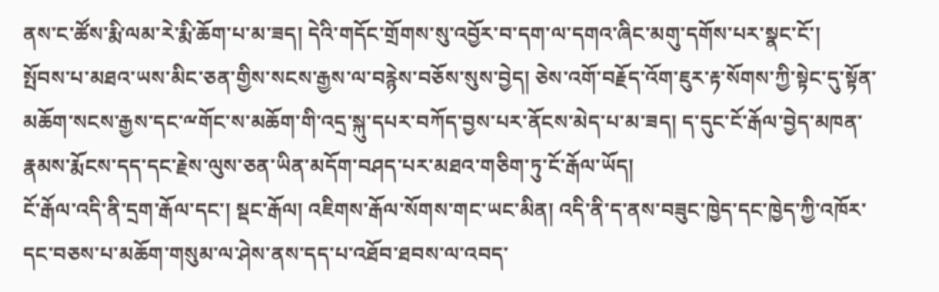ནས་ང་ཚོས་རྨི་ལམ་རེ་རྨི་ཆོག་པ་མ་ཟད། དེའི་གདོང་གྲོགས་སུ་འབྱོར་བ་དག་ལ་དགའ་ཞིང་མགུ་དགོས་པར་སྣང་ངོ་།
སྤོབས་པ་མཐའ་ཡས་མིང་ཅན་གྱིས་སངས་རྒྱས་ལ་བརྙེས་བཅོས་སུས་བྱེད། ཅེས་འགོ་བརྗོད་འོག་ཇུར་རྟ་སོགས་ཀྱི་སྟེང་དུ་སྟོན་མཆོག་སངས་རྒྱས་དང་ྋགོང་ས་མཆོག་གི་འདྲ་སྐུ་དཔར་བཀོད་བྱས་པར་ནོངས་མེད་པ་མ་ཟད། ད་དུང་ངོ་རྒོལ་བྱེད་མཁན་རྣམས་རྨོངས་དད་དང་རྗེས་ལུས་ཅན་ཡིན་མདོག་བཤད་པར་མཐའ་གཅིག་ཏུ་ངོ་རྒོལ་ཡོད།
ངོ་རྒོལ་འདི་ནི་དྲག་རྒོལ་དང་། སྡང་རྒོལ། འཇིགས་རྒོལ་སོགས་གང་ཡང་མིན། འདི་ནི་ད་ནས་བཟུང་ཁྱེད་དང་ཁྱེད་ཀྱི་འཁོར་དང་བཅས་པ་མཆོག་གསུམ་ལ་ཤེས་ནས་དད་པ་འཐོབ་ཐབས་ལ་འབད་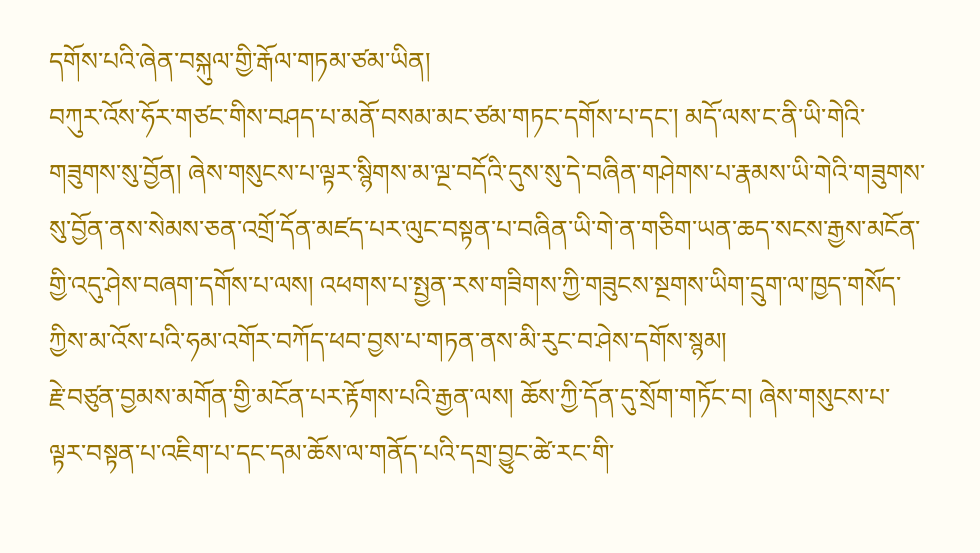དགོས་པའི་ཞེན་བསྐུལ་གྱི་རྒོལ་གཏམ་ཙམ་ཡིན།
བཀུར་འོས་ཧོར་གཙང་གིས་བཤད་པ་མནོ་བསམ་མང་ཙམ་གཏང་དགོས་པ་དང་། མདོ་ལས་ང་ནི་ཡི་གེའི་གཟུགས་སུ་བྱོན། ཞེས་གསུངས་པ་ལྟར་སྙིགས་མ་ལྔ་བདོའི་དུས་སུ་དེ་བཞིན་གཤེགས་པ་རྣམས་ཡི་གེའི་གཟུགས་སུ་བྱོན་ནས་སེམས་ཅན་འགྲོ་དོན་མཛད་པར་ལུང་བསྟན་པ་བཞིན་ཡི་གེ་ན་གཅིག་ཡན་ཆད་སངས་རྒྱས་མངོན་གྱི་འདུ་ཤེས་བཞག་དགོས་པ་ལས། འཕགས་པ་སྤྱན་རས་གཟིགས་ཀྱི་གཟུངས་སྔགས་ཡིག་དྲུག་ལ་ཁྱད་གསོད་ཀྱིས་མ་འོས་པའི་ཧམ་འགོར་བཀོད་ཕབ་བྱས་པ་གཏན་ནས་མི་རུང་བ་ཤེས་དགོས་སྙམ།
རྗེ་བཙུན་བྱམས་མགོན་གྱི་མངོན་པར་རྟོགས་པའི་རྒྱན་ལས། ཆོས་ཀྱི་དོན་དུ་སྲོག་གཏོང་བ། ཞེས་གསུངས་པ་ལྟར་བསྟན་པ་འཇིག་པ་དང་དམ་ཆོས་ལ་གནོད་པའི་དགྲ་བྱུང་ཚེ་རང་གི་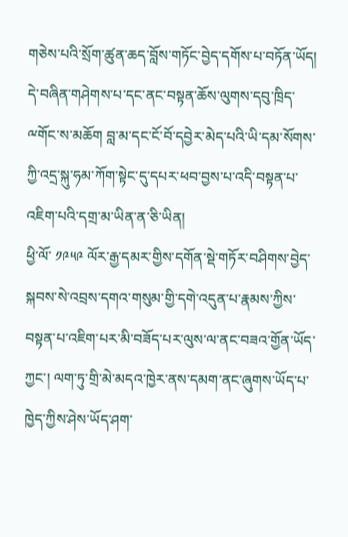གཅེས་པའི་སྲོག་ཚུན་ཆད་བློས་གཏོང་བྱེད་དགོས་པ་བཏོན་ཡོད། དེ་བཞིན་གཤེགས་པ་དང་ནང་བསྟན་ཆོས་ལུགས་དབུ་ཁྲིད་ྋགོང་ས་མཆོག བླ་མ་དང་ངོ་བོ་དབྱེར་མེད་པའི་ཡི་དམ་སོགས་ཀྱི་འདྲ་སྐུ་ཧམ་ཀོག་སྟེང་དུ་དཔར་ཕབ་བྱས་པ་འདི་བསྟན་པ་འཇིག་པའི་དགྲ་མ་ཡིན་ན་ཅི་ཡིན།
ཕྱི་ལོ་ ༡༩༥༩ ལོར་རྒྱ་དམར་གྱིས་དགོན་སྡེ་གཏོར་བཤིགས་བྱེད་སྐབས་སེ་འབྲས་དགའ་གསུམ་གྱི་དགེ་འདུན་པ་རྣམས་ཀྱིས་བསྟན་པ་འཇིག་པར་མི་བཟོད་པར་ལུས་ལ་ནང་བཟའ་གྱོན་ཡོད་ཀྱང་། ལག་ཏུ་གྲི་མེ་མདའ་ཁྱེར་ནས་དམག་ནང་ཞུགས་ཡོད་པ་ཁྱེད་ཀྱིས་ཤེས་ཡོད་ཤག་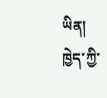ཡིན།
ཁྱེད་ཀྱི་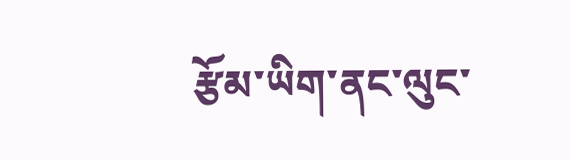རྩོམ་ཡིག་ནང་ལུང་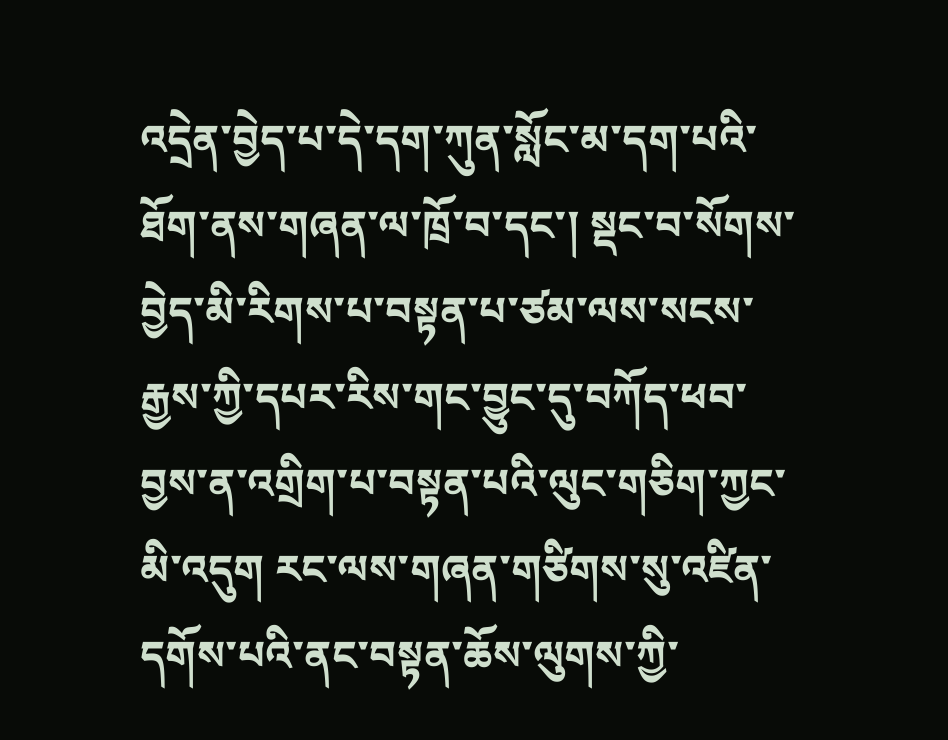འདྲེན་བྱེད་པ་དེ་དག་ཀུན་སློང་མ་དག་པའི་ཐོག་ནས་གཞན་ལ་ཁྲོ་བ་དང་། སྡང་བ་སོགས་བྱེད་མི་རིགས་པ་བསྟན་པ་ཙམ་ལས་སངས་རྒྱས་ཀྱི་དཔར་རིས་གང་བྱུང་དུ་བཀོད་ཕབ་བྱས་ན་འགྲིག་པ་བསྟན་པའི་ལུང་གཅིག་ཀྱང་མི་འདུག རང་ལས་གཞན་གཙིགས་སུ་འཛིན་དགོས་པའི་ནང་བསྟན་ཆོས་ལུགས་ཀྱི་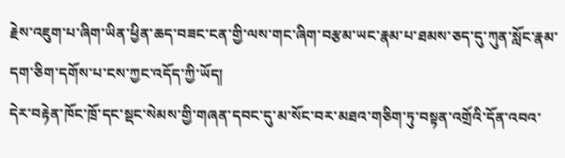རྗེས་འཇུག་པ་ཞིག་ཡིན་ཕྱིན་ཆད་བཟང་ངན་གྱི་ལས་གང་ཞིག་བརྩམ་ཡང་རྣམ་པ་ཐམས་ཅད་དུ་ཀུན་སློང་རྣམ་དག་ཅིག་དགོས་པ་ངས་ཀྱང་འདོད་ཀྱི་ཡོད།
དེར་བརྟེན་ཁོང་ཁྲོ་དང་སྡང་སེམས་གྱི་གཞན་དབང་དུ་མ་སོང་བར་མཐའ་གཅིག་ཏུ་བསྟན་འགྲོའི་དོན་འབའ་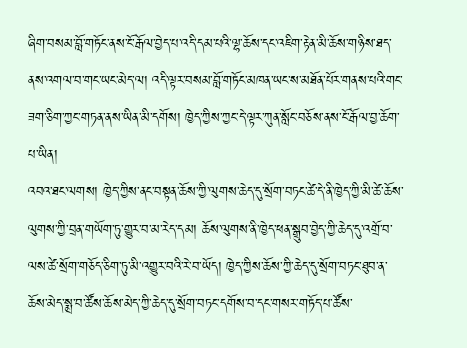ཞིག་བསམ་བློ་གཏོང་ནས་ངོ་རྒོལ་བྱེད་པ་འདི་དམ་པའི་ལྷ་ཆོས་དང་འཇིག་རྟེན་མི་ཆོས་གཉིས་ཐད་ནས་འགལ་བ་གང་ཡང་མེད་ལ། འདི་ལྟར་བསམ་བློ་གཏོང་མཁན་ཡང་ས་མཐོན་པོར་གནས་པའི་གང་ཟག་ཅིག་ཀྱང་གཏན་ནས་ཡིན་མི་དགོས། ཁྱེད་ཀྱིས་ཀྱང་དེ་ལྟར་ཀུན་སློང་བཅོས་ནས་ངོ་རྒོལ་བྱ་ཆོག་པ་ཡིན།
འབའ་ཐང་ལགས། ཁྱེད་ཀྱིས་ནང་བསྟན་ཆོས་ཀྱི་ལུགས་ཆེད་དུ་སྲོག་བཏང་ཚེ་དེ་ནི་ཁྱེད་ཀྱི་མི་ཚེ་ཆོས་ལུགས་ཀྱི་བྲན་གཡོག་ཏུ་གྱུར་བ་མ་རེད་དམ། ཆོས་ལུགས་ནི་ཁྱེད་ཕན་སྒྲུབ་བྱེད་ཀྱི་ཆེད་དུ་འགྲོ་བ་ལས་ཚེ་སྲོག་གཅོད་ཅིག་ཏུ་མི་འགྱུར་བའི་རེ་བ་ཡོད། ཁྱེད་ཀྱིས་ཆོས་ཀྱི་ཆེད་དུ་སྲོག་བཏང་ཐུབ་ན་ཆོས་མེད་སྨྲ་བ་ཚོས་ཆོས་མེད་ཀྱི་ཆེད་དུ་སྲོག་བཏང་དགོས་བ་དང་གསར་གཏོད་པ་ཚོས་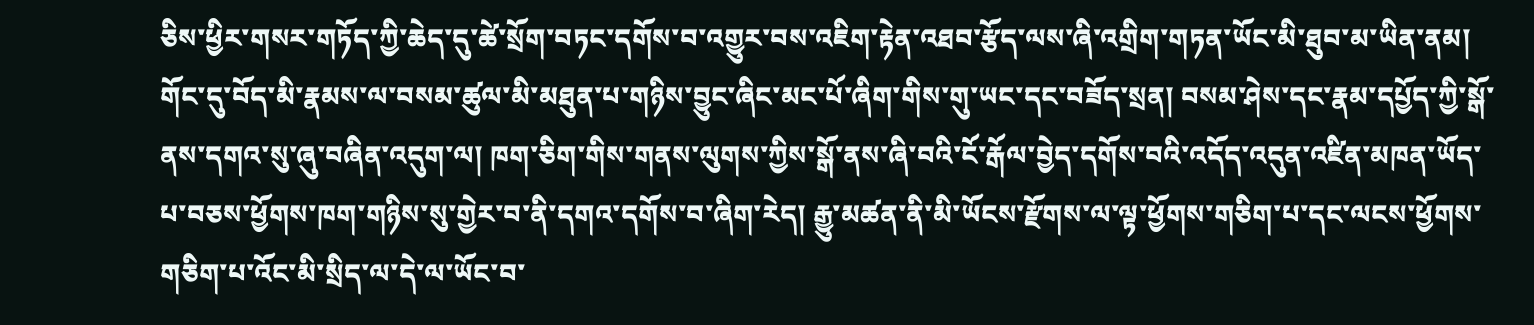ཅིས་ཕྱིར་གསར་གཏོད་ཀྱི་ཆེད་དུ་ཚེ་སྲོག་བཏང་དགོས་བ་འགྱུར་བས་འཇིག་རྟེན་འཐབ་རྩོད་ལས་ཞི་འགྲིག་གཏན་ཡོང་མི་ཐུབ་མ་ཡིན་ནམ།
གོང་དུ་བོད་མི་རྣམས་ལ་བསམ་ཚུལ་མི་མཐུན་པ་གཉིས་བྱུང་ཞིང་མང་པོ་ཞིག་གིས་གུ་ཡང་དང་བཟོད་སྲན། བསམ་ཤེས་དང་རྣམ་དཔྱོད་ཀྱི་སྒོ་ནས་དགའ་སུ་ཞུ་བཞིན་འདུག་ལ། ཁག་ཅིག་གིས་གནས་ལུགས་ཀྱིས་སྒོ་ནས་ཞི་བའི་ངོ་རྒོལ་བྱེད་དགོས་བའི་འདོད་འདུན་འཛིན་མཁན་ཡོད་པ་བཅས་ཕྱོགས་ཁག་གཉིས་སུ་གྱེར་བ་ནི་དགའ་དགོས་བ་ཞིག་རེད། རྒྱུ་མཚན་ནི་མི་ཡོངས་རྫོགས་ལ་ལྟ་ཕྱོགས་གཅིག་པ་དང་ལངས་ཕྱོགས་གཅིག་པ་འོང་མི་སྲིད་ལ་དེ་ལ་ཡོང་བ་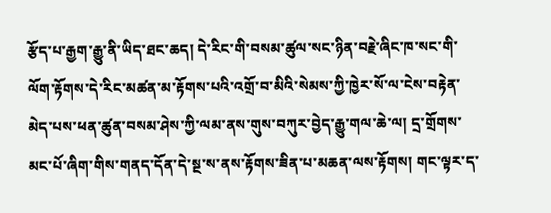རྩོད་པ་རྒྱག་རྒྱུ་ནི་ཡིད་ཐང་ཆད། དེ་རིང་གི་བསམ་ཚུལ་སང་ཉིན་བརྗེ་ཞིང་ཁ་སང་གི་ལོག་རྟོགས་དེ་རིང་མཚན་མ་རྟོགས་པའི་འགྲོ་བ་མིའི་སེམས་ཀྱི་ཁྱེར་སོ་ལ་ངེས་བརྟེན་མེད་པས་ཕན་ཚུན་བསམ་ཤེས་ཀྱི་ལམ་ནས་གུས་བཀུར་བྱེད་རྒྱུ་གལ་ཆེ་ལ། དྲ་གྲོགས་མང་པོ་ཞིག་གིས་གནད་དོན་དེ་སྔ་ས་ནས་རྟོགས་ཟིན་པ་མཆན་ལས་རྟོགས། གང་ལྟར་ད་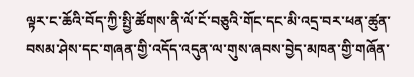ལྟར་ང་ཆོའི་བོད་ཀྱི་སྤྱི་ཚོགས་ནི་ལོ་ངོ་བཅུའི་གོང་དང་མི་འདྲ་བར་ཕན་ཚུན་བསམ་ཤེས་དང་གཞན་གྱི་འདོད་འདུན་ལ་གུས་ཞབས་བྱེད་མཁན་གྱི་གཞོན་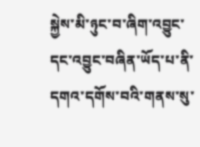སྐྱེས་མི་ཉུང་བ་ཞིག་འབྱུང་དང་འབྱུང་བཞིན་ཡོད་པ་ནི་དགའ་དགོས་བའི་གནས་སུ་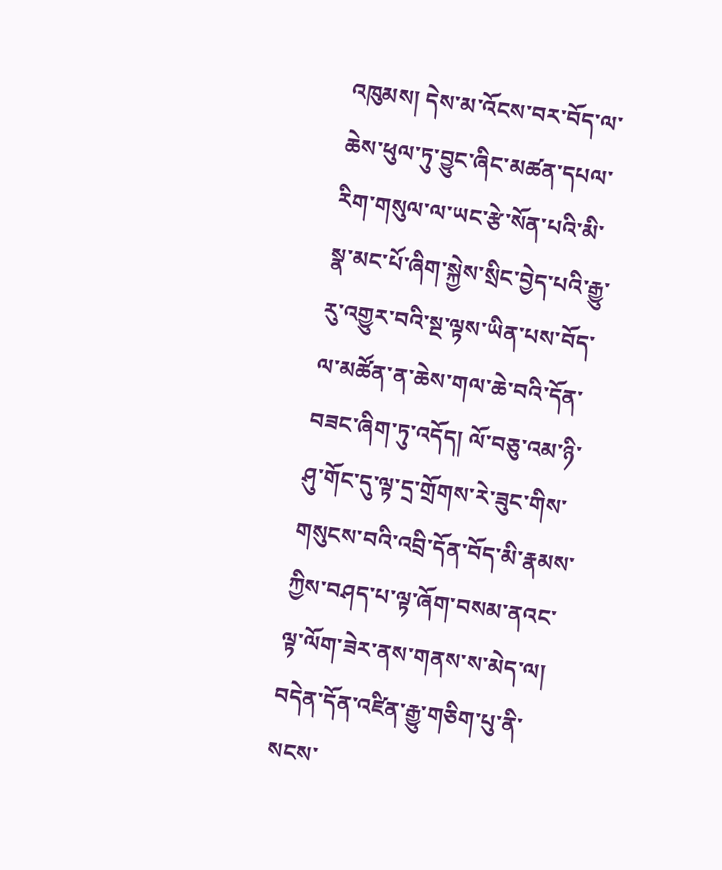འཁུམས། དེས་མ་འོངས་བར་བོད་ལ་ཆེས་ཕུལ་ཏུ་བྱུང་ཞིང་མཚན་དཔལ་རིག་གསུལ་ལ་ཡང་རྩེ་སོན་པའི་མི་སྣ་མང་པོ་ཞིག་སྐྱེས་སྲིང་བྱེད་པའི་རྒྱུ་རུ་འགྱུར་བའི་སྔ་ལྟས་ཡིན་པས་བོད་ལ་མཚོན་ན་ཆེས་གལ་ཆེ་བའི་དོན་བཟང་ཞིག་ཏུ་འདོད། ལོ་བཅུ་འམ་ཉི་ཤུ་གོང་དུ་ལྟ་དྲ་གྲོགས་རེ་ཟུང་གིས་གསུངས་བའི་འབྲི་དོན་བོད་མི་རྣམས་ཀྱིས་བཤད་པ་ལྟ་ཞོག་བསམ་ནའང་ལྟ་ལོག་ཟེར་ནས་གནས་ས་མེད་ལ། བདེན་དོན་འཛིན་རྒྱུ་གཅིག་པུ་ནི་སངས་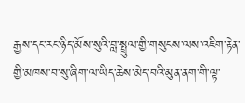རྒྱས་དང་རང་ཉིད་མོས་སུའི་བླ་སྤྲུལ་གྱི་གསུངས་ལས་འཇིག་རྟེན་གྱི་མཁས་བ་སུ་ཞིག་ལ་ཡིད་ཆེས་མེད་བའི་མུན་ནག་གི་ལྟ་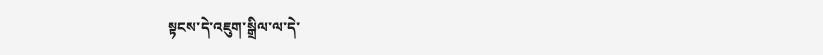སྟངས་དེ་འཇུག་སྒྲིལ་ལ་དེ་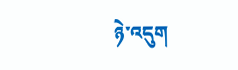ཉེ་འདུག